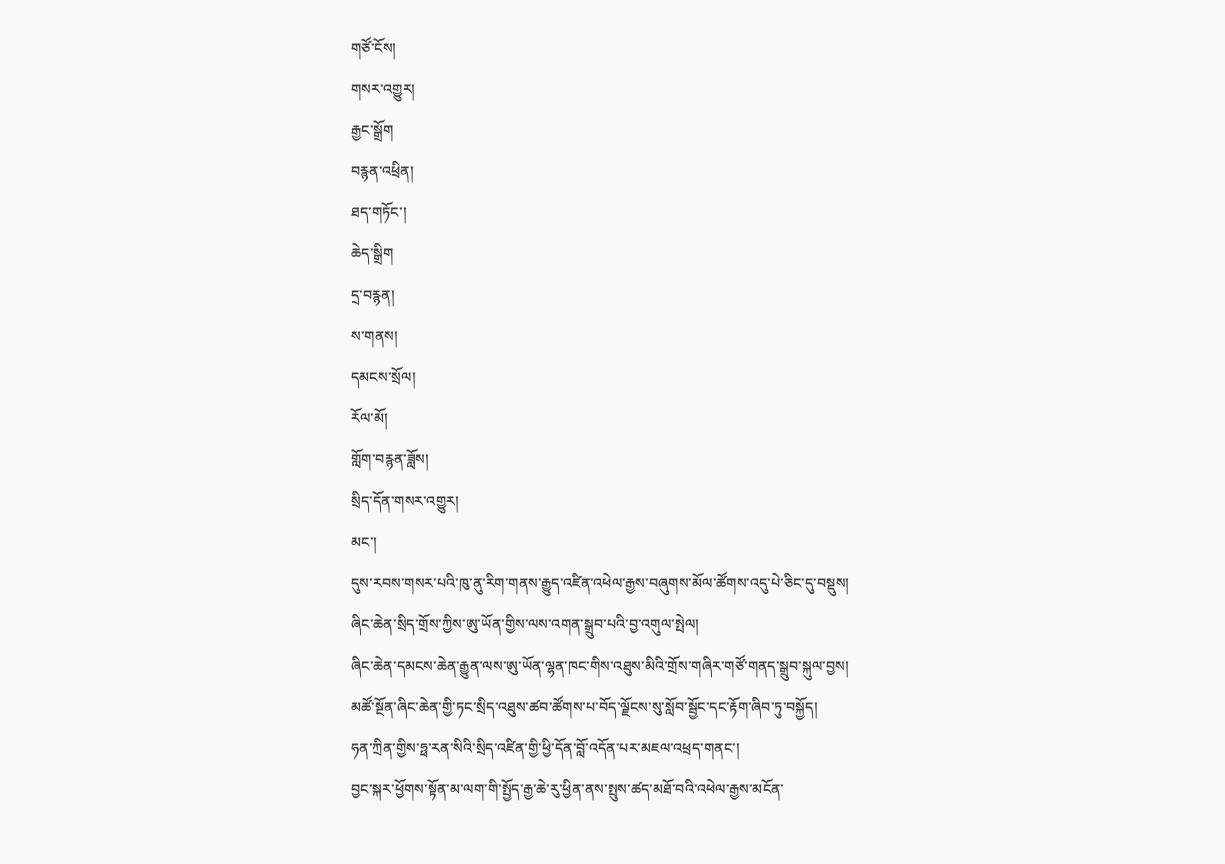གཙོ་ངོས།
གསར་འགྱུར།
རྒྱང་སྒྲོག
བརྙན་འཕྲིན།
ཐད་གཏོང་།
ཆེད་སྒྲིག
དྲ་བརྙན།
ས་གནས།
དམངས་སྲོལ།
རོལ་མོ།
གློག་བརྙན་ཟློས།
སྲིད་དོན་གསར་འགྱུར།
མང་།
དུས་རབས་གསར་པའི་ཁུ་ནུ་རིག་གནས་རྒྱུད་འཛིན་འཕེལ་རྒྱས་བཞུགས་མོལ་ཚོགས་འདུ་པེ་ཅིང་དུ་བསྡུས།
ཞིང་ཆེན་སྲིད་གྲོས་ཀྱིས་ཨུ་ཡོན་གྱིས་ལས་འགན་སྒྲུབ་པའི་བྱ་འགུལ་སྤེལ།
ཞིང་ཆེན་དམངས་ཆེན་རྒྱུན་ལས་ཨུ་ཡོན་ལྷན་ཁང་གིས་འཐུས་མིའི་གྲོས་གཞིར་གཙོ་གནད་སྒྲུབ་སྐུལ་བྱས།
མཚོ་སྔོན་ཞིང་ཆེན་གྱི་ཏང་སྲིད་འཐུས་ཚབ་ཚོགས་པ་བོད་ལྗོངས་སུ་སློབ་སྦྱོང་དང་རྟོག་ཞིབ་ཏུ་བསྐྱོད།
ཧན་ཀྲིན་གྱིས་ཧྥ་རན་སིའི་སྲིད་འཛིན་གྱི་ཕྱི་དོན་བློ་འདོན་པར་མཇལ་འཕྲད་གནང་།
བྱང་སྐར་ཕྱོགས་སྟོན་མ་ལག་གི་སྤྱོད་རྒྱ་ཆེ་རུ་ཕྱིན་ནས་སྤུས་ཚད་མཐོ་བའི་འཕེལ་རྒྱས་མངོན་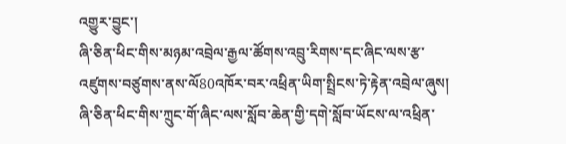འགྱུར་བྱུང་།
ཞི་ཅིན་ཕིང་གིས་མཉམ་འབྲེལ་རྒྱལ་ཚོགས་འབྲུ་རིགས་དང་ཞིང་ལས་རྩ་འཛུགས་བཙུགས་ནས་ལོ80འཁོར་བར་འཕྲིན་ཡིག་སྤྲིངས་ཏེ་རྟེན་འབྲེལ་ཞུས།
ཞི་ཅིན་ཕིང་གིས་ཀྲུང་གོ་ཞིང་ལས་སློབ་ཆེན་གྱི་དགེ་སློབ་ཡོངས་ལ་འཕྲིན་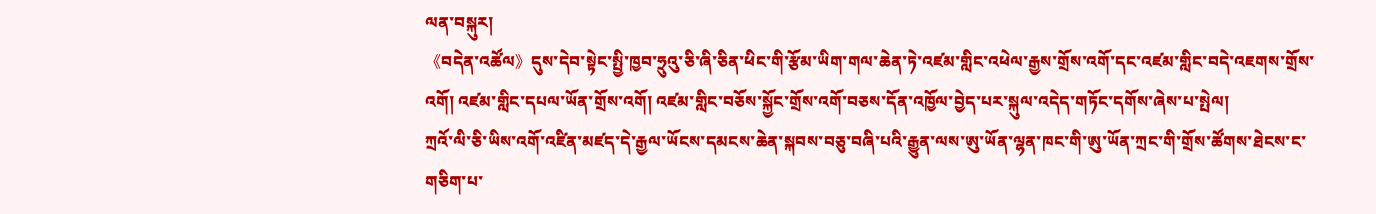ལན་བསྐུར།
《བདེན་འཚོལ》དུས་དེབ་སྟེང་སྤྱི་ཁྱབ་ཧྲུའུ་ཅི་ཞི་ཅིན་ཕིང་གི་རྩོམ་ཡིག་གལ་ཆེན་ཏེ་འཛམ་གླིང་འཕེལ་རྒྱས་གྲོས་འགོ་དང་འཛམ་གླིང་བདེ་འཇགས་གྲོས་འགོ། འཛམ་གླིང་དཔལ་ཡོན་གྲོས་འགོ། འཛམ་གླིང་བཅོས་སྐྱོང་གྲོས་འགོ་བཅས་དོན་འཁྱོལ་བྱེད་པར་སྐུལ་འདེད་གཏོང་དགོས་ཞེས་པ་སྤེལ།
ཀྲའོ་ལི་ཅི་ཡིས་འགོ་འཛིན་མཛད་དེ་རྒྱལ་ཡོངས་དམངས་ཆེན་སྐབས་བཅུ་བཞི་པའི་རྒྱུན་ལས་ཨུ་ཡོན་ལྷན་ཁང་གི་ཨུ་ཡོན་ཀྲང་གི་གྲོས་ཚོགས་ཐེངས་ང་གཅིག་པ་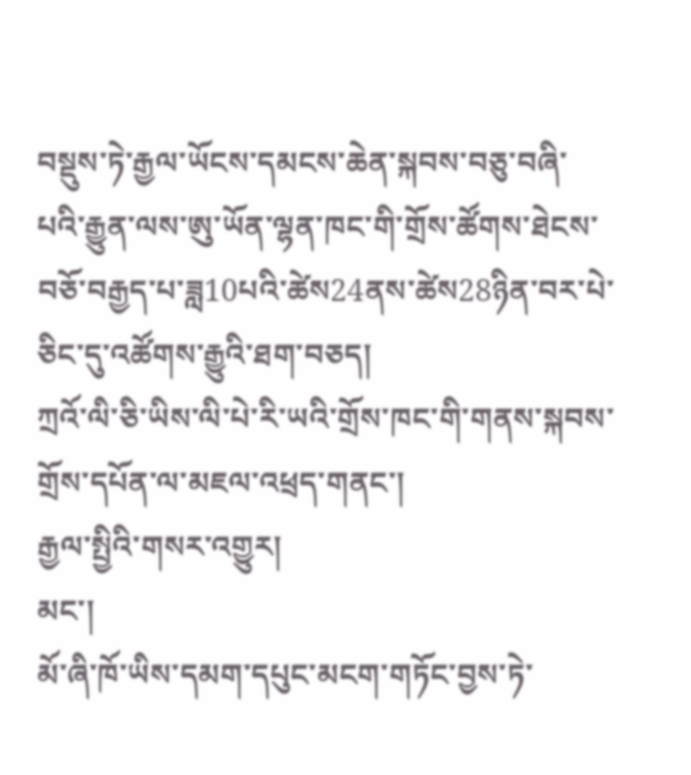བསྡུས་ཏེ་རྒྱལ་ཡོངས་དམངས་ཆེན་སྐབས་བཅུ་བཞི་པའི་རྒྱུན་ལས་ཨུ་ཡོན་ལྷན་ཁང་གི་གྲོས་ཚོགས་ཐེངས་བཅོ་བརྒྱད་པ་ཟླ10པའི་ཚེས24ནས་ཚེས28ཉིན་བར་པེ་ཅིང་དུ་འཚོགས་རྒྱུའི་ཐག་བཅད།
ཀྲའོ་ལི་ཅི་ཡིས་ལི་པེ་རི་ཡའི་གྲོས་ཁང་གི་གནས་སྐབས་གྲོས་དཔོན་ལ་མཇལ་འཕྲད་གནང་།
རྒྱལ་སྤྱིའི་གསར་འགྱུར།
མང་།
མོ་ཞི་ཁོ་ཡིས་དམག་དཔུང་མངག་གཏོང་བྱས་ཏེ་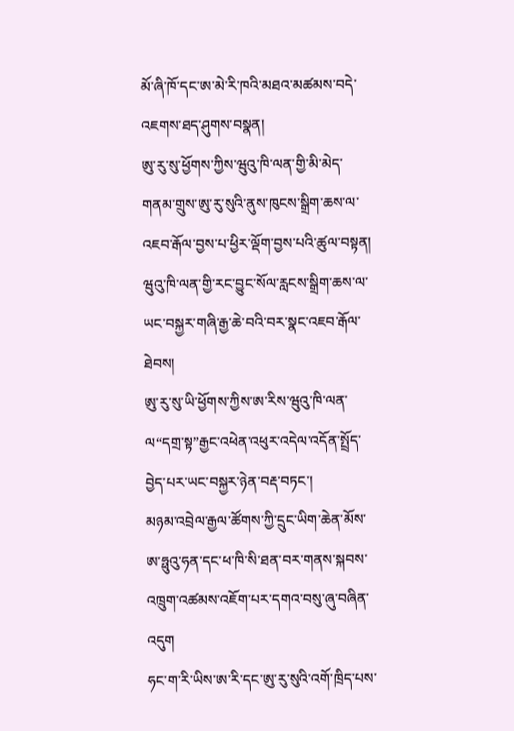མོ་ཞི་ཁོ་དང་ཨ་མེ་རི་ཁའི་མཐའ་མཚམས་བདེ་འཇགས་ཐད་ཤུགས་བསྣན།
ཨུ་རུ་སུ་ཕྱོགས་ཀྱིས་ཝུའུ་ཁི་ལན་གྱི་མི་མེད་གནམ་གྲུས་ཨུ་རུ་སུའི་ནུས་ཁུངས་སྒྲིག་ཆས་ལ་འཇབ་རྒོལ་བྱས་པ་ཕྱིར་ལྡོག་བྱས་པའི་ཚུལ་བསྟན།
ཝུའུ་ཁི་ལན་གྱི་རང་བྱུང་སོལ་རླངས་སྒྲིག་ཆས་ལ་ཡང་བསྐྱར་གཞི་རྒྱ་ཆེ་བའི་བར་སྣང་འཇབ་རྒོལ་ཐེབས།
ཨུ་རུ་སུ་ཡི་ཕྱོགས་ཀྱིས་ཨ་རིས་ཝུའུ་ཁི་ལན་ལ“དགྲ་སྟ”རྒྱང་འཕེན་འཕུར་འདེལ་འདོན་སྤྲོད་བྱེད་པར་ཡང་བསྐྱར་ཉེན་བརྡ་བཏང་།
མཉམ་འབྲེལ་རྒྱལ་ཚོགས་ཀྱི་དྲུང་ཡིག་ཆེན་མོས་ཨ་ཧྥུའུ་ཧན་དང་ཕ་ཁི་སི་ཐན་བར་གནས་སྐབས་འཁྲུག་འཚམས་འཇོག་པར་དགའ་བསུ་ཞུ་བཞིན་འདུག
ཧང་ག་རི་ཡིས་ཨ་རི་དང་ཨུ་རུ་སུའི་འགོ་ཁྲིད་པས་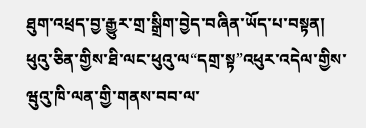ཐུག་འཕྲད་བྱ་རྒྱུར་གྲ་སྒྲིག་བྱེད་བཞིན་ཡོད་པ་བསྟན།
ཕུའུ་ཅིན་གྱིས་ཐི་ལང་ཕུའུ་ལ“དགྲ་སྟ”འཕུར་འདེལ་གྱིས་ཝུའུ་ཁི་ལན་གྱི་གནས་བབ་ལ་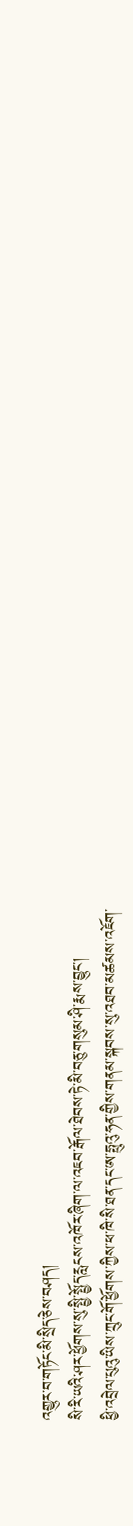འགྱུར་བ་གཏོང་མི་སྲིད་ཅེས་བཤད།
སི་རི་ཡའི་ཤར་ཕྱོགས་སུ་སྤྱི་སྤྱོད་རླངས་འཁོར་ཞིག་ལ་འཇབ་རྒོལ་ཐེབས་ཏེ་མི་བཅུ་གསུམ་ཤི་རྨས་བྱུང་།
ཕྱི་འབྲེལ་པུའུ་ཡིས་ཀྲུང་གོ་ཕྱོགས་ཀྱིས་ཕ་ཁི་སི་ཐན་དང་ཨ་ཧྥུའུ་ཧན་གྱིས་གནམ་སྐབས་སུ་འཐབ་མཚམས་འཇོག་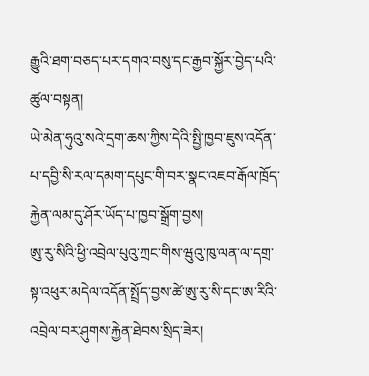རྒྱུའི་ཐག་བཅད་པར་དགའ་བསུ་དང་རྒྱབ་སྐྱོར་བྱེད་པའི་ཚུལ་བསྟན།
ཡེ་མེན་ཧུའུ་སའེ་དྲག་ཆས་ཀྱིས་དེའི་སྤྱི་ཁྱབ་ཇུས་འདོན་པ་དབྱི་སི་རལ་དམག་དཔུང་གི་བར་སྣང་འཇབ་རྒོལ་ཁྲོད་རྐྱེན་ལམ་དུ་ཤོར་ཡོད་པ་ཁྱབ་སྒྲོག་བྱས།
ཨུ་རུ་སིའི་ཕྱི་འབྲེལ་པུའུ་ཀྲང་གིས་ཝུའུ་ཁུ་ལན་ལ་དགྲ་སྟ་འཕུར་མདེལ་འདོན་སྤྲོད་བྱས་ཚེ་ཨུ་རུ་སི་དང་ཨ་རིའི་འབྲེལ་བར་ཤུགས་རྐྱེན་ཐེབས་སྲིད་ཟེར།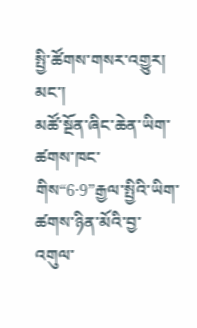སྤྱི་ཚོགས་གསར་འགྱུར།
མང་།
མཚོ་སྔོན་ཞིང་ཆེན་ཡིག་ཚགས་ཁང་གིས“6·9”རྒྱལ་སྤྱིའི་ཡིག་ཚགས་ཉིན་མོའི་བྱ་འགུལ་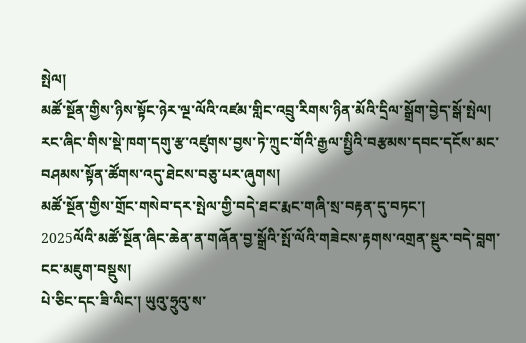སྤེལ།
མཚོ་སྔོན་གྱིས་ཉིས་སྟོང་ཉེར་ལྔ་ལོའི་འཛམ་གླིང་འབྲུ་རིགས་ཉིན་མོའི་དྲིལ་སྒྲོག་བྱེད་སྒོ་སྤེལ།
རང་ཞིང་གིས་སྡེ་ཁག་དགུ་རྩ་འཛུགས་བྱས་ཏེ་ཀྲུང་གོའི་རྒྱལ་སྤྱིའི་བརྩམས་དབང་དངོས་མང་བཤམས་སྟོན་ཚོགས་འདུ་ཐེངས་བཅུ་པར་ཞུགས།
མཚོ་སྔོན་གྱིས་གྲོང་གསེབ་དར་སྤེལ་གྱི་བདེ་ཐང་རྨང་གཞི་སྲ་བརྟན་དུ་བཏང་།
2025ལོའི་མཚོ་སྔོན་ཞིང་ཆེན་ན་གཞོན་བྱ་སྒྲོའི་སྤོ་ལོའི་གཟེངས་རྟགས་འགྲན་སྡུར་བདེ་བླག་ངང་མཇུག་བསྡུས།
པེ་ཅིང་དང་ཟི་ལིང་། ཡུའུ་ཧྲུའུ་ས་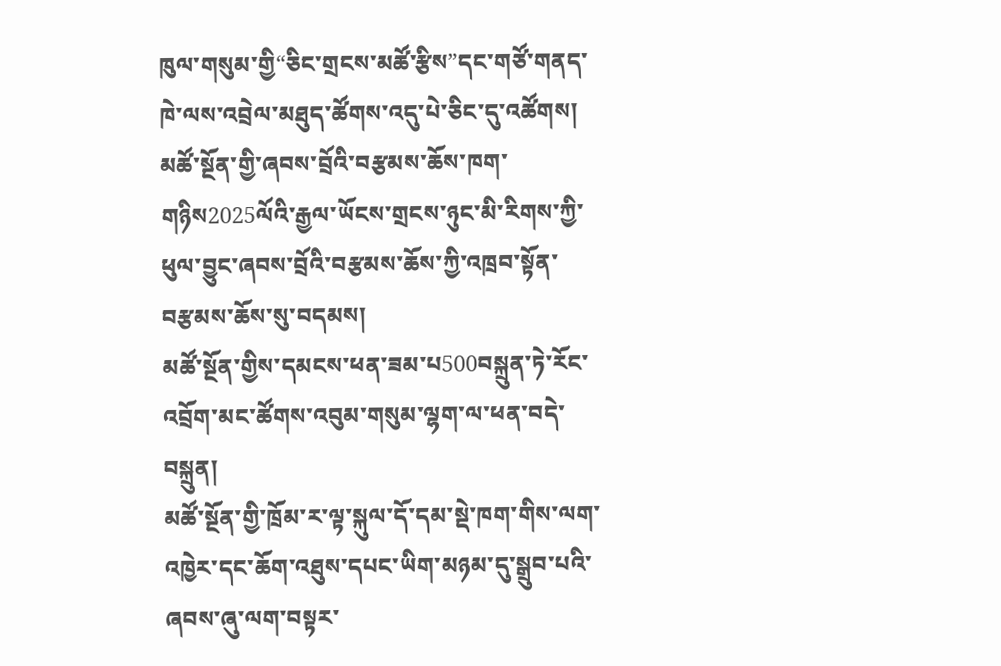ཁུལ་གསུམ་གྱི“ཅིང་གྲངས་མཚོ་རྩིས”དང་གཙོ་གནད་ཁེ་ལས་འབྲེལ་མཐུད་ཚོགས་འདུ་པེ་ཅིང་དུ་འཚོགས།
མཚོ་སྔོན་གྱི་ཞབས་བྲོའི་བརྩམས་ཆོས་ཁག་གཉིས2025ལོའི་རྒྱལ་ཡོངས་གྲངས་ཉུང་མི་རིགས་ཀྱི་ཕུལ་བྱུང་ཞབས་བྲོའི་བརྩམས་ཆོས་ཀྱི་འཁྲབ་སྟོན་བརྩམས་ཆོས་སུ་བདམས།
མཚོ་སྔོན་གྱིས་དམངས་ཕན་ཟམ་པ500བསྐྲུན་ཏེ་རོང་འབྲོག་མང་ཚོགས་འབུམ་གསུམ་ལྷག་ལ་ཕན་བདེ་བསྐྲུན།
མཚོ་སྔོན་གྱི་ཁྲོམ་ར་ལྟ་སྐུལ་དོ་དམ་སྡེ་ཁག་གིས་ལག་འཁྱེར་དང་ཆོག་འཐུས་དཔང་ཡིག་མཉམ་དུ་སྒྲུབ་པའི་ཞབས་ཞུ་ལག་བསྟར་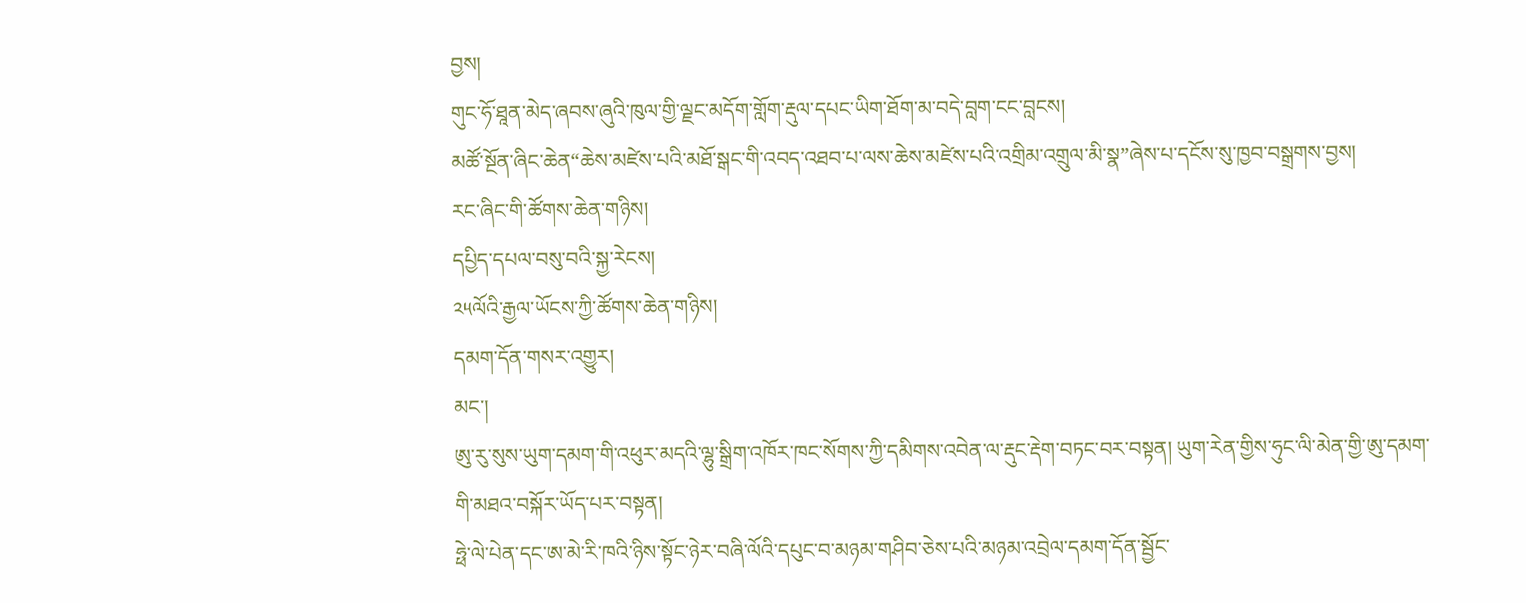བྱས།
གུང་ཧོ་ཐཱན་མེད་ཞབས་ཞུའི་ཁུལ་གྱི་ལྗང་མདོག་གློག་རྡུལ་དཔང་ཡིག་ཐོག་མ་བདེ་བླག་ངང་བླངས།
མཚོ་སྔོན་ཞིང་ཆེན“ཆེས་མཛེས་པའི་མཐོ་སྒང་གི་འབད་འཐབ་པ་ལས་ཆེས་མཛེས་པའི་འགྲིམ་འགྲུལ་མི་སྣ”ཞེས་པ་དངོས་སུ་ཁྱབ་བསྒྲགས་བྱས།
རང་ཞིང་གི་ཚོགས་ཆེན་གཉིས།
དཔྱིད་དཔལ་བསུ་བའི་སྐྱ་རེངས།
༢༥ལོའི་རྒྱལ་ཡོངས་ཀྱི་ཚོགས་ཆེན་གཉིས།
དམག་དོན་གསར་འགྱུར།
མང་།
ཨུ་རུ་སུས་ཡུག་དམག་གི་འཕུར་མདའི་ལྷུ་སྒྲིག་འཁོར་ཁང་སོགས་ཀྱི་དམིགས་འབེན་ལ་རྡུང་རྡེག་བཏང་བར་བསྟན། ཡུག་རེན་གྱིས་ཧུང་ལི་མེན་གྱི་ཨུ་དམག་གི་མཐའ་བསྐོར་ཡོད་པར་བསྟན།
ཧྥེ་ལེ་པེན་དང་ཨ་མེ་རི་ཁའི་ཉིས་སྟོང་ཉེར་བཞི་ལོའི་དཔུང་བ་མཉམ་གཤིབ་ཅེས་པའི་མཉམ་འབྲེལ་དམག་དོན་སྦྱོང་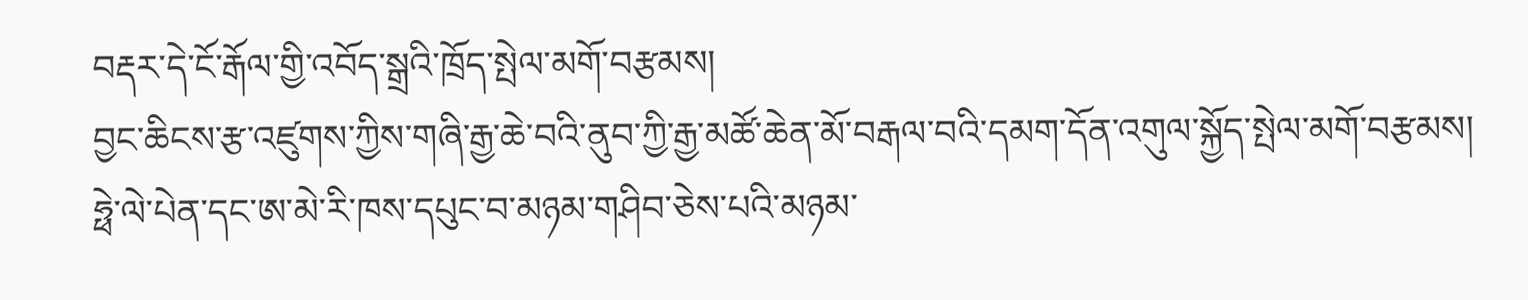བརྡར་དེ་ངོ་རྒོལ་གྱི་འབོད་སྒྲའི་ཁྲོད་སྤེལ་མགོ་བརྩམས།
བྱང་ཆིངས་རྩ་འཛུགས་ཀྱིས་གཞི་རྒྱ་ཆེ་བའི་ནུབ་ཀྱི་རྒྱ་མཚོ་ཆེན་མོ་བརྒལ་བའི་དམག་དོན་འགུལ་སྐྱོད་སྤེལ་མགོ་བརྩམས།
ཧྥེ་ལེ་པེན་དང་ཨ་མེ་རི་ཁས་དཔུང་བ་མཉམ་གཤིབ་ཅེས་པའི་མཉམ་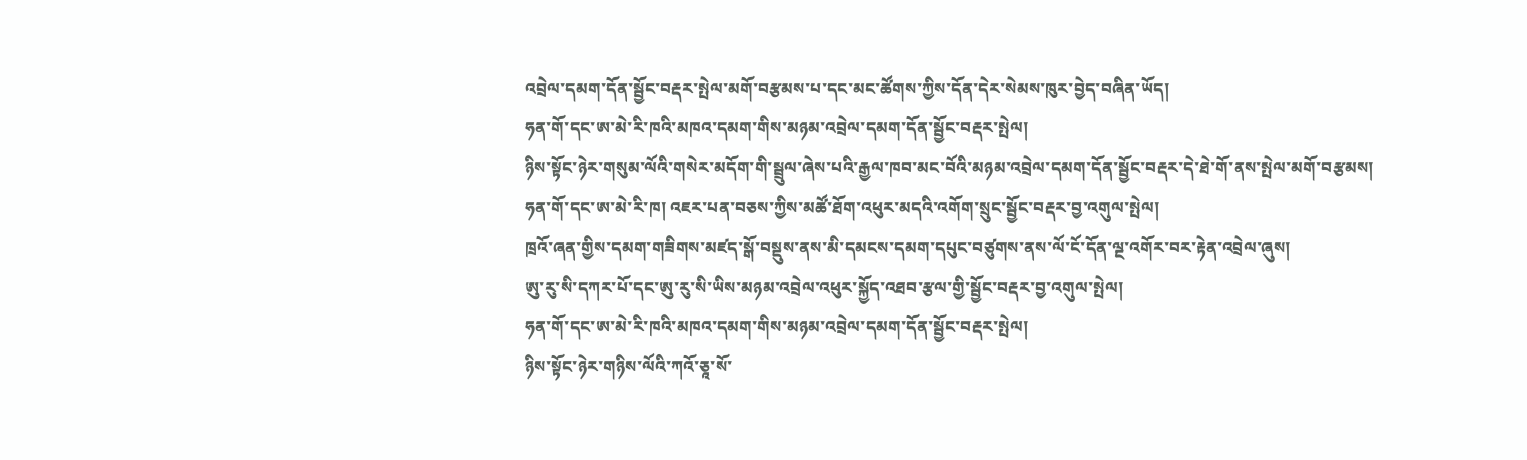འབྲེལ་དམག་དོན་སྦྱོང་བརྡར་སྤེལ་མགོ་བརྩམས་པ་དང་མང་ཚོགས་ཀྱིས་དོན་དེར་སེམས་ཁུར་བྱེད་བཞིན་ཡོད།
ཧན་གོ་དང་ཨ་མེ་རི་ཁའི་མཁའ་དམག་གིས་མཉམ་འབྲེལ་དམག་དོན་སྦྱོང་བརྡར་སྤེལ།
ཉིས་སྟོང་ཉེར་གསུམ་ལོའི་གསེར་མདོག་གི་སྦྲུལ་ཞེས་པའི་རྒྱལ་ཁབ་མང་བོའི་མཉམ་འབྲེལ་དམག་དོན་སྦྱོང་བརྡར་དེ་ཐེ་གོ་ནས་སྤེལ་མགོ་བརྩམས།
ཧན་གོ་དང་ཨ་མེ་རི་ཁ། འཇར་པན་བཅས་ཀྱིས་མཚོ་ཐོག་འཕུར་མདའི་འགོག་སྲུང་སྦྱོང་བརྡར་བྱ་འགུལ་སྤེལ།
ཁྲའོ་ཞན་གྱིས་དམག་གཟིགས་མཛད་སྒོ་བསྡུས་ནས་མི་དམངས་དམག་དཔུང་བཙུགས་ནས་ལོ་ངོ་དོན་ལྔ་འགོར་བར་རྟེན་འབྲེལ་ཞུས།
ཨུ་རུ་སི་དཀར་པོ་དང་ཨུ་རུ་སི་ཡིས་མཉམ་འབྲེལ་འཕུར་སྐྱོད་འཐབ་རྩལ་གྱི་སྦྱོང་བརྡར་བྱ་འགུལ་སྤེལ།
ཧན་གོ་དང་ཨ་མེ་རི་ཁའི་མཁའ་དམག་གིས་མཉམ་འབྲེལ་དམག་དོན་སྦྱོང་བརྡར་སྤེལ།
ཉིས་སྟོང་ཉེར་གཉིས་ལོའི་ཀའོ་ཅཱ་སོ་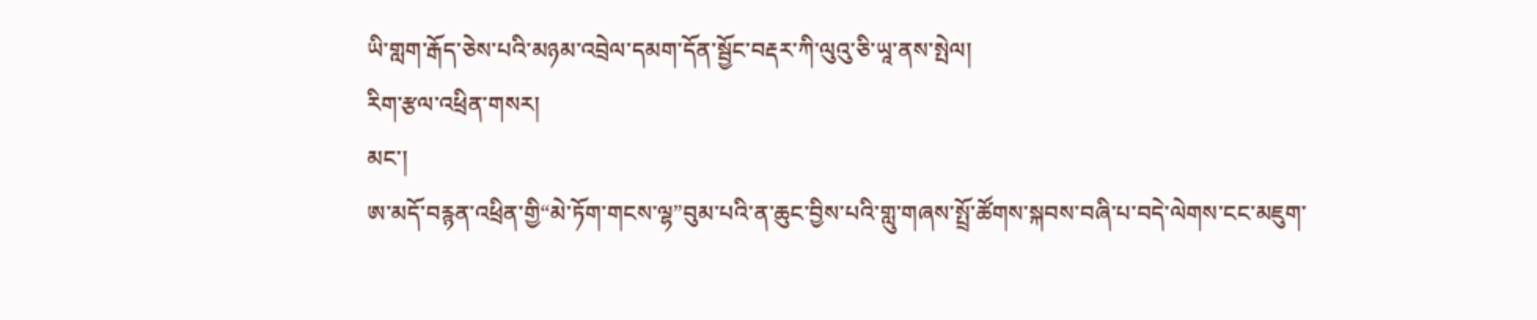ཡི་གླག་རྒོད་ཅེས་པའི་མཉམ་འབྲེལ་དམག་དོན་སྦྱོང་བརྡར་ཀི་ལུའུ་ཅི་ཡཱ་ནས་སྤེལ།
རིག་རྩལ་འཕྲིན་གསར།
མང་།
ཨ་མདོ་བརྙན་འཕྲིན་གྱི“མེ་ཏོག་གངས་ལྷ”བུམ་པའི་ན་ཆུང་བྱིས་པའི་གླུ་གཞས་སྤྲོ་ཚོགས་སྐབས་བཞི་པ་བདེ་ལེགས་ངང་མཇུག་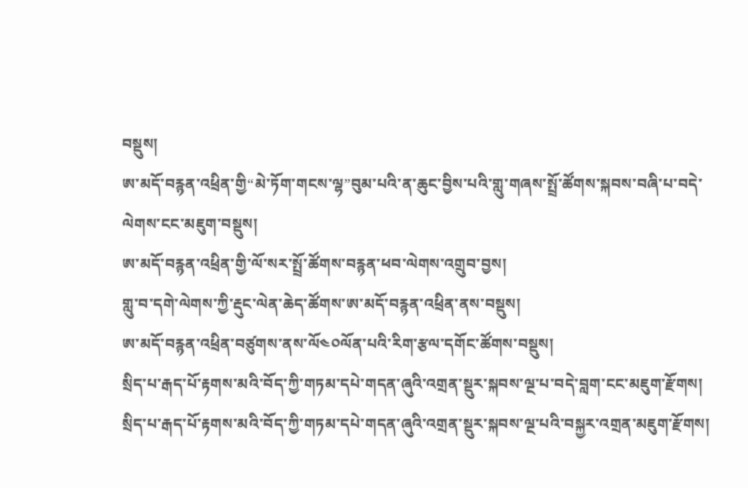བསྡུས།
ཨ་མདོ་བརྙན་འཕྲིན་གྱི“མེ་ཏོག་གངས་ལྷ”བུམ་པའི་ན་ཆུང་བྱིས་པའི་གླུ་གཞས་སྤྲོ་ཚོགས་སྐབས་བཞི་པ་བདེ་ལེགས་ངང་མཇུག་བསྡུས།
ཨ་མདོ་བརྙན་འཕྲིན་གྱི་ལོ་སར་སྤྲོ་ཚོགས་བརྙན་ཕབ་ལེགས་འགྲུབ་བྱས།
གླུ་བ་དགེ་ལེགས་ཀྱི་རྡུང་ལེན་ཆེད་ཚོགས་ཨ་མདོ་བརྙན་འཕྲིན་ནས་བསྡུས།
ཨ་མདོ་བརྙན་འཕྲིན་བཙུགས་ནས་ལོ༤༠ལོན་པའི་རིག་རྩལ་དགོང་ཚོགས་བསྡུས།
སྲིད་པ་རྒད་པོ་རྟགས་མའི་བོད་ཀྱི་གཏམ་དཔེ་གདན་ཞུའི་འགྲན་སྡུར་སྐབས་ལྔ་པ་བདེ་བླག་ངང་མཇུག་རྫོགས།
སྲིད་པ་རྒད་པོ་རྟགས་མའི་བོད་ཀྱི་གཏམ་དཔེ་གདན་ཞུའི་འགྲན་སྡུར་སྐབས་ལྔ་པའི་བསྐྱར་འགྲན་མཇུག་རྫོགས།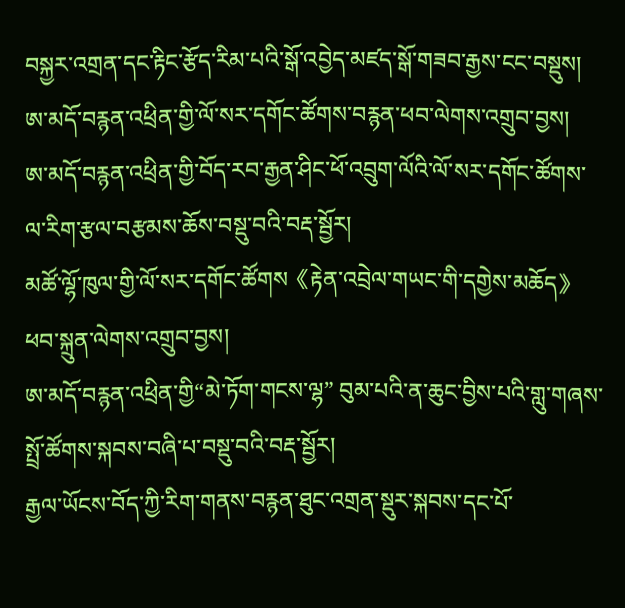བསྐྱར་འགྲན་དང་རྟིང་རྩོད་རིམ་པའི་སྒོ་འབྱེད་མཛད་སྒོ་གཟབ་རྒྱས་ངང་བསྡུས།
ཨ་མདོ་བརྙན་འཕྲིན་གྱི་ལོ་སར་དགོང་ཚོགས་བརྙན་ཕབ་ལེགས་འགྲུབ་བྱས།
ཨ་མདོ་བརྙན་འཕྲིན་གྱི་བོད་རབ་རྒྱན་ཤིང་ཕོ་འབྲུག་ལོའི་ལོ་སར་དགོང་ཚོགས་ལ་རིག་རྩལ་བརྩམས་ཆོས་བསྡུ་བའི་བརྡ་སྦྱོར།
མཚོ་ལྷོ་ཁུལ་གྱི་ལོ་སར་དགོང་ཚོགས《རྟེན་འབྲེལ་གཡང་གི་དགྱེས་མཆོད》ཕབ་སྐྲུན་ལེགས་འགྲུབ་བྱས།
ཨ་མདོ་བརྙན་འཕྲིན་གྱི“མེ་ཏོག་གངས་ལྷ” བུམ་པའི་ན་ཆུང་བྱིས་པའི་གླུ་གཞས་སྤྲོ་ཚོགས་སྐབས་བཞི་པ་བསྡུ་བའི་བརྡ་སྦྱོར།
རྒྱལ་ཡོངས་བོད་ཀྱི་རིག་གནས་བརྙན་ཐུང་འགྲན་སྡུར་སྐབས་དང་པོ་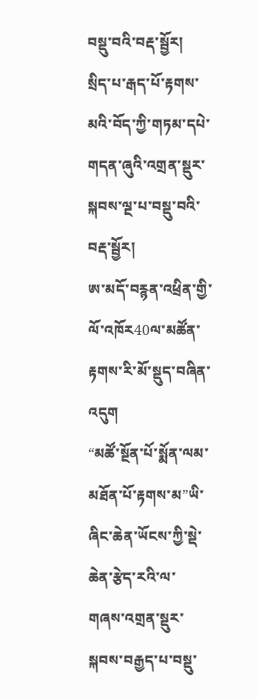བསྡུ་བའི་བརྡ་སྦྱོར།
སྲིད་པ་རྒད་པོ་རྟགས་མའི་བོད་ཀྱི་གཏམ་དཔེ་གདན་ཞུའི་འགྲན་སྡུར་སྐབས་ལྔ་པ་བསྡུ་བའི་བརྡ་སྦྱོར།
ཨ་མདོ་བརྙན་འཕྲིན་གྱི་ལོ་འཁོར40ལ་མཚོན་རྟགས་རི་མོ་སྡུད་བཞིན་འདུག
“མཚོ་སྔོན་པོ་སྨོན་ལམ་མཐོན་པོ་རྟགས་མ”ཡི་ཞིང་ཆེན་ཡོངས་ཀྱི་སྡེ་ཆེན་རྩེད་རའི་ལ་གཞས་འགྲན་སྡུར་སྐབས་བརྒྱད་པ་བསྡུ་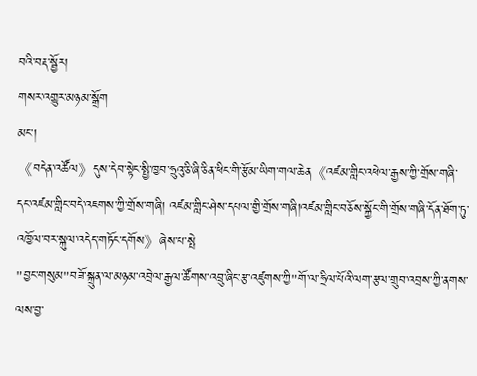བའི་བརྡ་སྦྱོར།
གསར་འགྱུར་མཉམ་སྒྲོག
མང་།
《བདེན་འཚོལ》དུས་དེབ་སྟེང་སྤྱི་ཁྱབ་ཧྲུའུ་ཅི་ཞི་ཅིན་ཕིང་གི་རྩོམ་ཡིག་གལ་ཆེན《འཛམ་གླིང་འཕེལ་རྒྱས་ཀྱི་གྲོས་གཞི་དང་འཛམ་གླིང་བདེ་འཇགས་ཀྱི་གྲོས་གཞི། འཛམ་གླིང་ཤེས་དཔལ་གྱི་གྲོས་གཞི།འཛམ་གླིང་བཅོས་སྐྱོང་གི་གྲོས་གཞི་དོན་ཐོག་ཏུ་འཁྱོལ་བར་སྐུལ་འདེད་གཏོང་དགོས》ཞེས་པ་སྤེ
"བྱང་གསུམ"བཟོ་སྐྲུན་ལ་མཉམ་འབྲེལ་རྒྱལ་ཚོགས་འབྲུ་ཞིང་རྩ་འཛུགས་ཀྱི"གོ་ལ་ཧྲིལ་པོའི་ལག་རྩལ་གྲུབ་འབྲས་ཀྱི་ནགས་ལས་བྱ་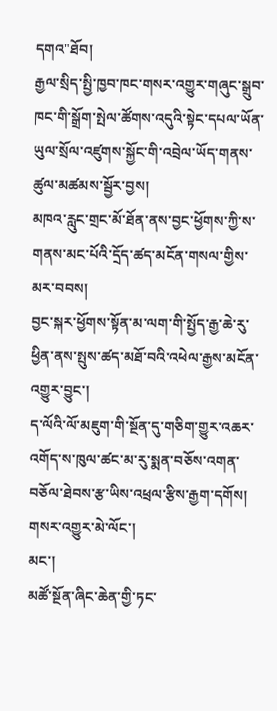དགའ"ཐོབ།
རྒྱལ་སྲིད་སྤྱི་ཁྱབ་ཁང་གསར་འགྱུར་གཞུང་སྒྲུབ་ཁང་གི་སྒྲོག་སྤེལ་ཚོགས་འདུའི་སྟེང་དཔལ་ཡོན་ཡུལ་སྲོལ་འཛུགས་སྐྱོང་གི་འབྲེལ་ཡོད་གནས་ཚུལ་མཚམས་སྦྱོར་བྱས།
མཁའ་རླུང་གྲང་མོ་ཐོན་ནས་བྱང་ཕྱོགས་ཀྱི་ས་གནས་མང་པོའི་དྲོད་ཚད་མངོན་གསལ་གྱིས་མར་བབས།
བྱང་སྐར་ཕྱོགས་སྟོན་མ་ལག་གི་སྤྱོད་རྒྱ་ཆེ་རུ་ཕྱིན་ནས་སྤུས་ཚད་མཐོ་བའི་འཕེལ་རྒྱས་མངོན་འགྱུར་བྱུང་།
ད་ལོའི་ལོ་མཇུག་གི་སྔོན་དུ་གཅིག་གྱུར་འཆར་འགོད་ས་ཁུལ་ཚང་མ་རུ་སྨན་བཅོས་འགན་བཅོལ་ཐེབས་རྩ་ཡིས་འཕྲལ་རྩིས་རྒྱག་དགོས།
གསར་འགྱུར་མེ་ལོང་།
མང་།
མཚོ་སྔོན་ཞིང་ཆེན་གྱི་ཏང་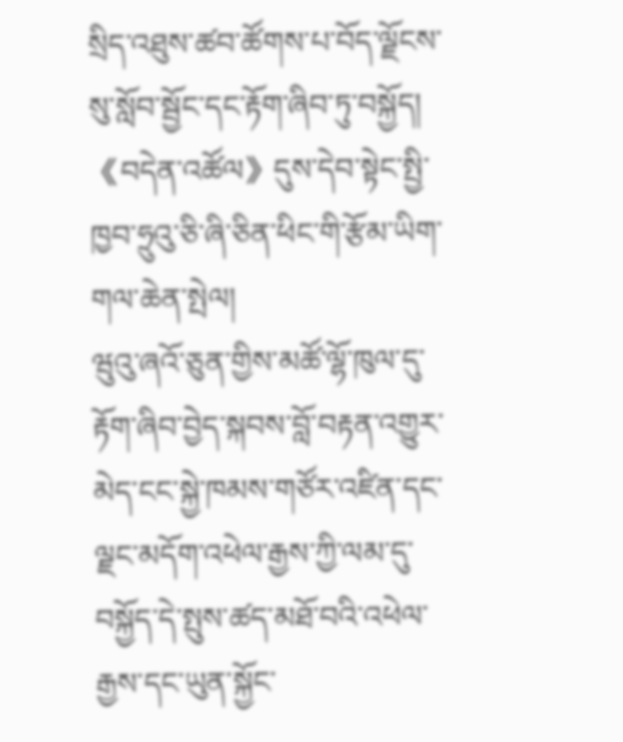སྲིད་འཐུས་ཚབ་ཚོགས་པ་བོད་ལྗོངས་སུ་སློབ་སྦྱོང་དང་རྟོག་ཞིབ་ཏུ་བསྐྱོད།
《བདེན་འཚོལ》དུས་དེབ་སྟེང་སྤྱི་ཁྱབ་ཧྲུའུ་ཅི་ཞི་ཅིན་ཕིང་གི་རྩོམ་ཡིག་གལ་ཆེན་སྤེལ།
ཝུའུ་ཞའོ་ཅུན་གྱིས་མཚོ་ལྷོ་ཁུལ་དུ་རྟོག་ཞིབ་བྱེད་སྐབས་བློ་བརྟན་འགྱུར་མེད་ངང་སྐྱེ་ཁམས་གཙོར་འཛིན་དང་ལྗང་མདོག་འཕེལ་རྒྱས་ཀྱི་ལམ་དུ་བསྐྱོད་དེ་སྤུས་ཚད་མཐོ་བའི་འཕེལ་རྒྱས་དང་ཡུན་སྐྱོང་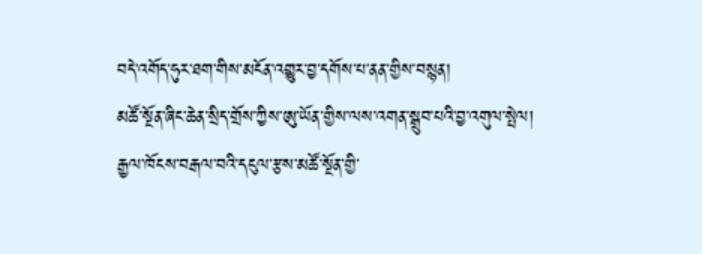བདེ་འགོད་ཧུར་ཐག་གིས་མངོན་འགྱུར་བྱ་དགོས་པ་ནན་གྱིས་བསྙན།
མཚོ་སྔོན་ཞིང་ཆེན་སྲིད་གྲོས་ཀྱིས་ཨུ་ཡོན་གྱིས་ལས་འགན་སྒྲུབ་པའི་བྱ་འགུལ་སྤེལ།
རྒྱལ་ཁོངས་བརྒལ་བའི་དངུལ་རྩས་མཚོ་སྔོན་གྱི་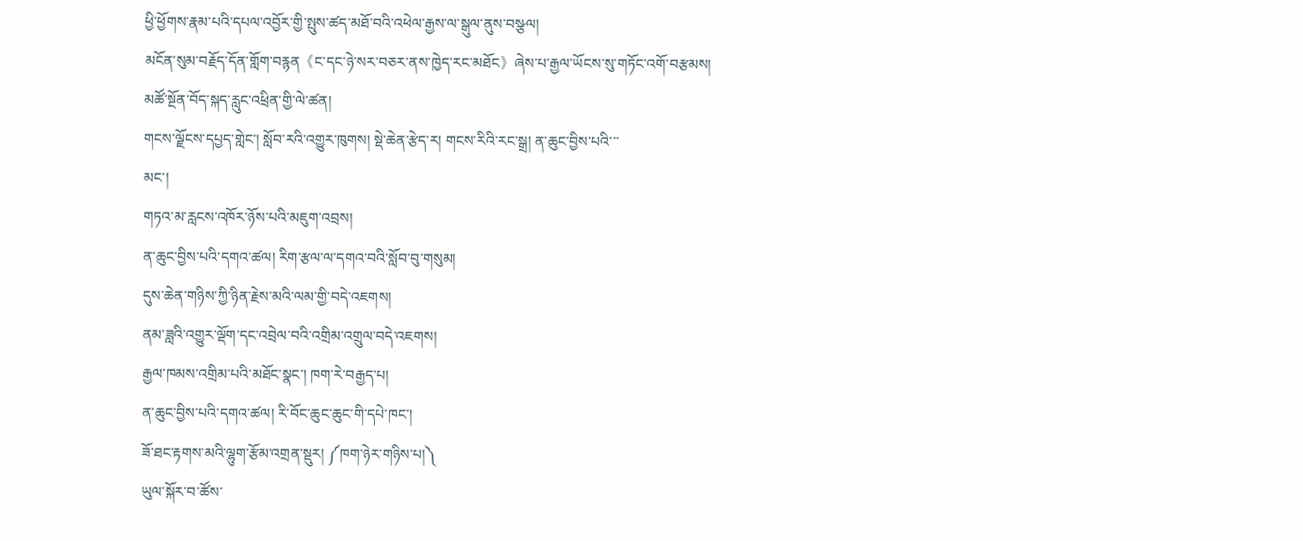ཕྱི་ཕྱོགས་རྣམ་པའི་དཔལ་འབྱོར་གྱི་སྤུས་ཚད་མཐོ་བའི་འཕེལ་རྒྱས་ལ་སྒུལ་ནུས་བསྩལ།
མངོན་སུམ་བརྗོད་དོན་གློག་བརྙན《ང་དང་ཉེ་སར་བཅར་ནས་ཁྱེད་རང་མཐོང》ཞེས་པ་རྒྱལ་ཡོངས་སུ་གཏོང་འགོ་བརྩམས།
མཚོ་སྔོན་བོད་སྐད་རླུང་འཕྲིན་གྱི་ལེ་ཚན།
གངས་ལྗོངས་དཔྱད་གླེང་། སློབ་རའི་འགྱུར་ཁུགས། སྡེ་ཆེན་རྩེད་ར། གངས་རིའི་རང་སྒྲ། ན་ཆུང་བྱིས་པའི་་་
མང་།
གཏའ་མ་རླངས་འཁོར་ཉོས་པའི་མཇུག་འབྲས།
ན་ཆུང་བྱིས་པའི་དགའ་ཚལ། རིག་རྩལ་ལ་དགའ་བའི་སློབ་བུ་གསུམ།
དུས་ཆེན་གཉིས་ཀྱི་ཉིན་རྗེས་མའི་ལམ་གྱི་བདེ་འཇགས།
ནམ་ཟླའི་འགྱུར་ལྡོག་དང་འབྲེལ་བའི་འགྲིམ་འགྲུལ་བདེ་འཇགས།
རྒྱལ་ཁམས་འགྲིམ་པའི་མཐོང་སྣང་། ཁག་རེ་བརྒྱད་པ།
ན་ཆུང་བྱིས་པའི་དགའ་ཚལ། རི་བོང་ཆུང་ཆུང་གི་དཔེ་ཁང་།
ཟོ་ཐང་རྟགས་མའི་ལྷུག་རྩོམ་འགྲན་སྡུར། ༼ཁག་ཉེར་གཉིས་པ།༽
ཡུལ་སྐོར་བ་ཚོས་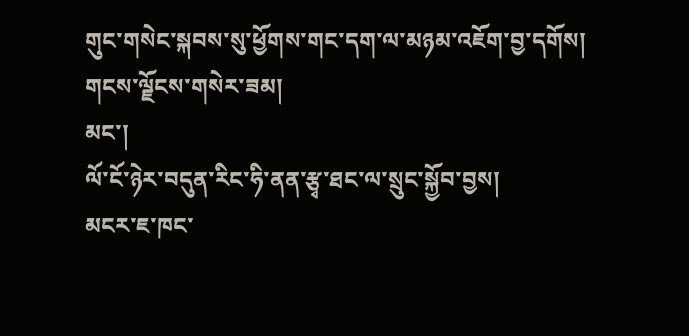གུང་གསེང་སྐབས་སུ་ཕྱོགས་གང་དག་ལ་མཉམ་འཇོག་བྱ་དགོས།
གངས་ལྗོངས་གསེར་ཟམ།
མང་།
ལོ་ངོ་ཉེར་བདུན་རིང་ཧི་ནན་རྩྭ་ཐང་ལ་སྲུང་སྐྱོབ་བྱས།
མངར་ཇ་ཁང་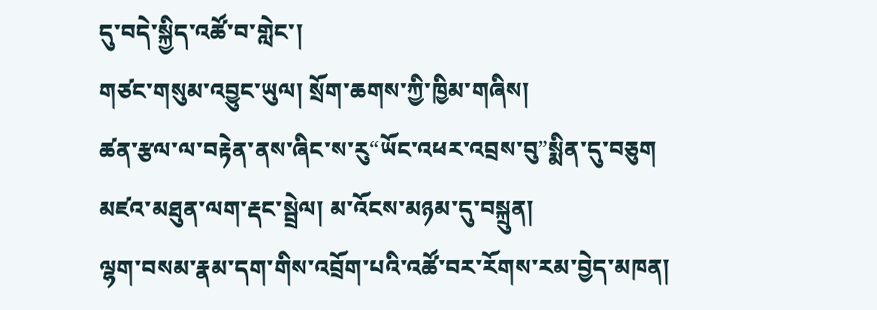དུ་བདེ་སྐྱིད་འཚོ་བ་གླེང་།
གཙང་གསུམ་འབྱུང་ཡུལ། སྲོག་ཆགས་ཀྱི་ཁྱིམ་གཞིས།
ཚན་རྩལ་ལ་བརྟེན་ནས་ཞིང་ས་རུ“ཡོང་འཕར་འབྲས་བུ”སྨིན་དུ་བཅུག
མཛའ་མཐུན་ལག་རྡང་སྦྲེལ། མ་འོངས་མཉམ་དུ་བསྐྲུན།
ལྷག་བསམ་རྣམ་དག་གིས་འབྲོག་པའི་འཚོ་བར་རོགས་རམ་བྱེད་མཁན།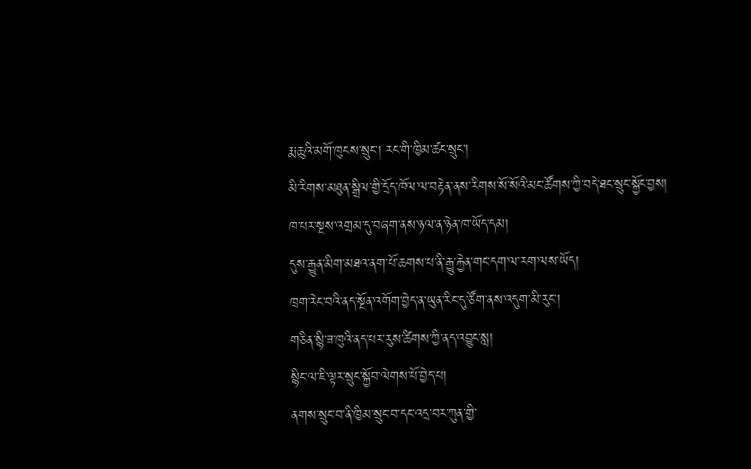རྨ་ཆུའི་མགོ་ཁུངས་སྲུང་། རང་གི་ཁྱིམ་ཚང་སྲུང་།
མི་རིགས་མཐུན་སྒྲིལ་གྱི་དྲོད་ཁོལ་ལ་བརྟེན་ནས་རིགས་སོ་སོའི་མང་ཚོགས་ཀྱི་བདེ་ཐང་སྲུང་སྐྱོང་བྱས།
ཁ་པར་སྔས་འགྲམ་དུ་བཞག་ནས་ཉལ་ན་ཉེན་ཁ་ཡོད་དམ།
དུས་རྒྱུན་མིག་མཐའ་ནག་པོ་ཆགས་པ་ནི་རྒྱུ་རྐྱེན་གང་དག་ལ་རག་ལས་ཡོད།
ཁྲག་རེང་བའི་ནད་སྔོན་འགོག་བྱེད་ན་ཡུན་རིང་དུ་ཙོག་ནས་འདུག་མི་རུང་།
གཅིན་སྙི་ཟ་ཁུའི་ནད་པར་རུས་ཚིགས་ཀྱི་ནད་འབྱུང་སླ།
སྙིང་ལ་ཇི་ལྟར་སྲུང་སྐྱོབ་ལེགས་པོ་བྱེད་པ།
ནགས་སྲུང་བ་ནི་ཁྱིམ་སྲུང་བ་དང་འདྲ་བར་ཀུན་གྱི་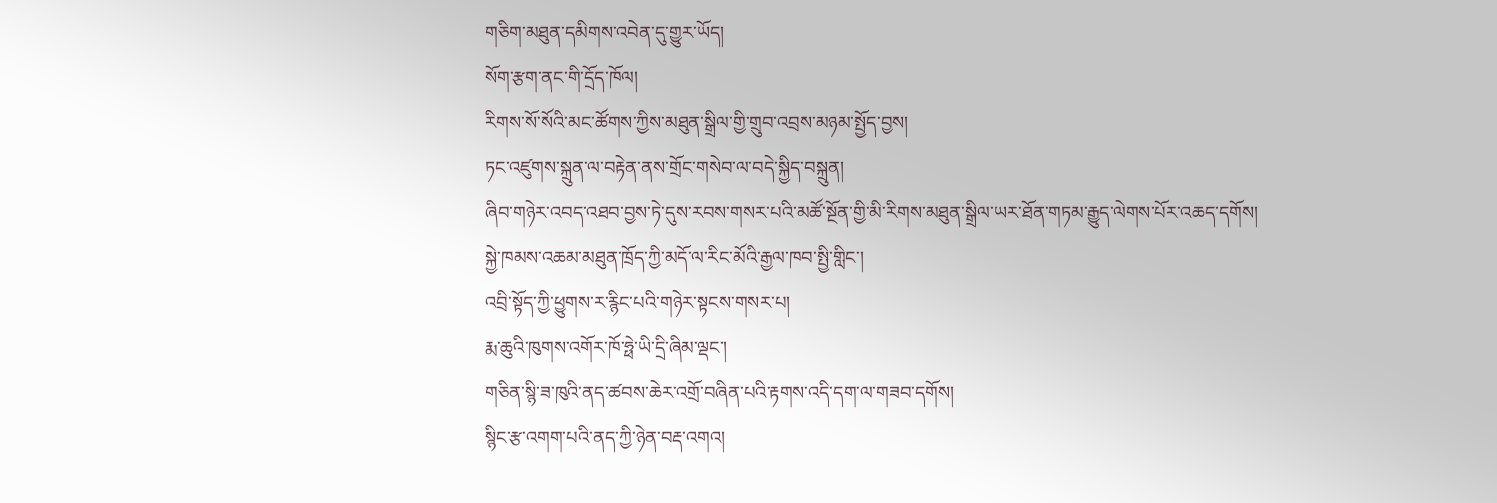གཅིག་མཐུན་དམིགས་འབེན་དུ་གྱུར་ཡོད།
སོག་རྩག་ནང་གི་དྲོད་ཁོལ།
རིགས་སོ་སོའི་མང་ཚོགས་ཀྱིས་མཐུན་སྒྲིལ་གྱི་གྲུབ་འབྲས་མཉམ་སྤྱོད་བྱས།
ཏང་འཛུགས་སྐྲུན་ལ་བརྟེན་ནས་གྲོང་གསེབ་ལ་བདེ་སྐྱིད་བསྐྲུན།
ཞིབ་གཉེར་འབད་འཐབ་བྱས་ཏེ་དུས་རབས་གསར་པའི་མཚོ་སྔོན་གྱི་མི་རིགས་མཐུན་སྒྲིལ་ཡར་ཐོན་གཏམ་རྒྱུད་ལེགས་པོར་འཆད་དགོས།
སྐྱེ་ཁམས་འཆམ་མཐུན་ཁྲོད་ཀྱི་མདོ་ལ་རིང་མོའི་རྒྱལ་ཁབ་སྤྱི་གླིང་།
འབྲི་སྟོད་ཀྱི་ཕྱུགས་ར་རྙིང་པའི་གཉེར་སྟངས་གསར་པ།
རྨ་ཆུའི་ཁུགས་འགོར་ཁོ་ཧྥེ་ཡི་དྲི་ཞིམ་ལྡང་།
གཅིན་སྙི་ཟ་ཁུའི་ནད་ཚབས་ཆེར་འགྲོ་བཞིན་པའི་རྟགས་འདི་དག་ལ་གཟབ་དགོས།
སྙིང་རྩ་འགག་པའི་ནད་ཀྱི་ཉེན་བརྡ་འགའ།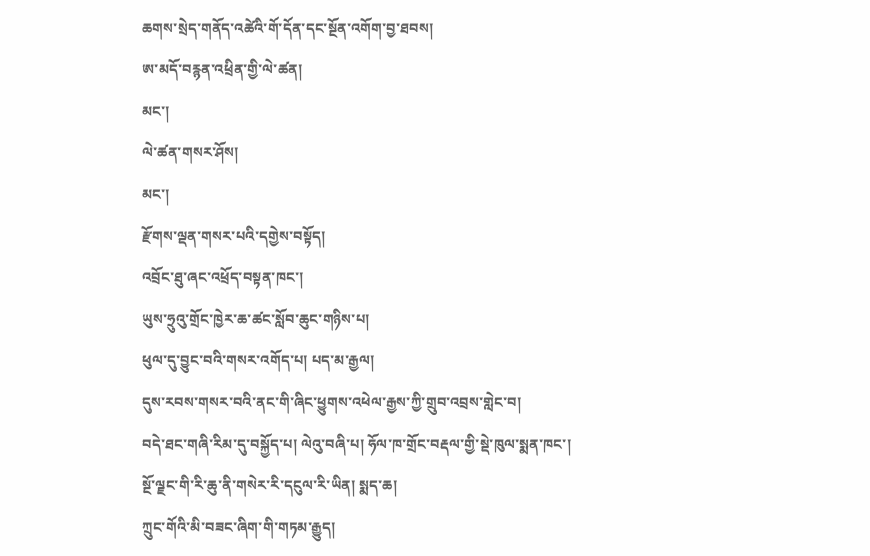ཆགས་སྲེད་གནོད་འཚེའི་གོ་དོན་དང་སྔོན་འགོག་བྱ་ཐབས།
ཨ་མདོ་བརྙན་འཕྲིན་གྱི་ལེ་ཚན།
མང་།
ལེ་ཚན་གསར་ཤོས།
མང་།
རྫོགས་ལྡན་གསར་པའི་དགྱེས་བསྟོད།
འབྲོང་ཐུ་ཞང་འཕྲོད་བསྟན་ཁང་།
ཡུས་ཧྲུའུ་གྲོང་ཁྱེར་ཆ་ཚང་སློབ་ཆུང་གཉིས་པ།
ཕུལ་དུ་བྱུང་བའི་གསར་འགོད་པ། པད་མ་རྒྱལ།
དུས་རབས་གསར་བའི་ནང་གི་ཞིང་ཕྱུགས་འཕེལ་རྒྱས་ཀྱི་གྲུབ་འབྲས་གླེང་བ།
བདེ་ཐང་གཞི་རིམ་དུ་བསྐྱོད་པ། ལེའུ་བཞི་པ། ཧོལ་ཁ་གྲོང་བརྡལ་གྱི་སྡེ་ཁུལ་སྨན་ཁང་།
སྔོ་ལྗང་གི་རི་ཆུ་ནི་གསེར་རི་དངུལ་རི་ཡིན། སྨད་ཆ།
ཀྲུང་གོའི་མི་བཟང་ཞིག་གི་གཏམ་རྒྱུད།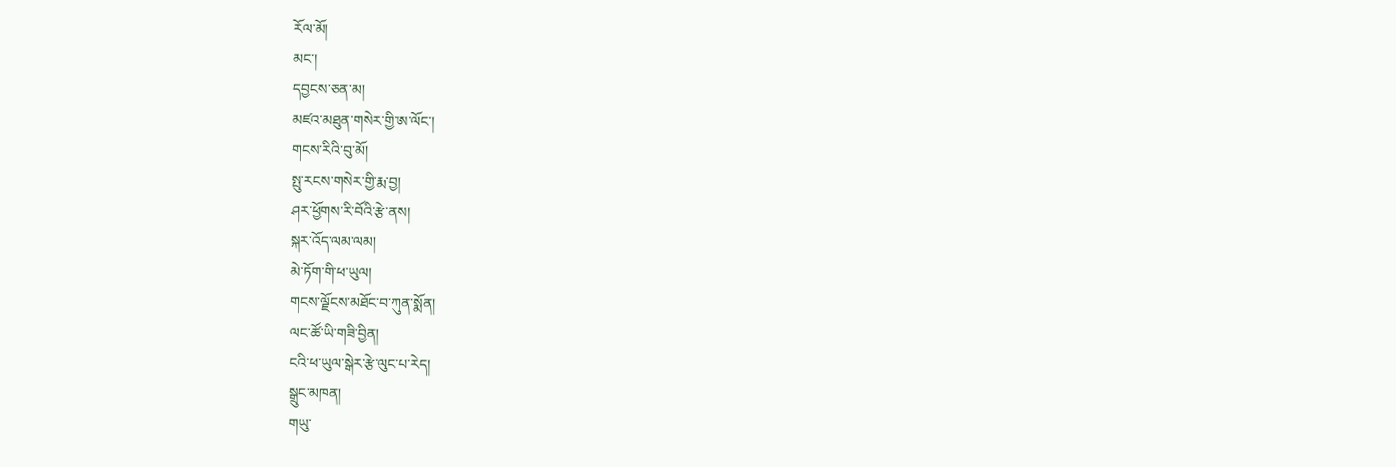རོལ་མོ།
མང་།
དབྱངས་ཅན་མ།
མཛའ་མཐུན་གསེར་གྱི་ཨ་ལོང་།
གངས་རིའི་བུ་མོ།
སྤུ་རངས་གསེར་གྱི་རྨ་བྱ།
ཤར་ཕྱོགས་རི་བོའི་རྩེ་ནས།
སྐར་འོད་ལམ་ལམ།
མེ་ཏོག་གི་ཕ་ཡུལ།
གངས་ལྗོངས་མཐོང་བ་ཀུན་སྨོན།
ལང་ཚོ་ཡི་གཟི་བྱིན།
ངའི་ཕ་ཡུལ་སྒེར་རྩེ་ལུང་པ་རེད།
སྒྲུང་མཁན།
གཡུ་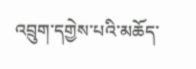འབྲུག་དགྱེས་པའི་མཆོད་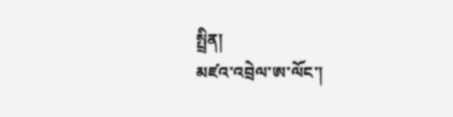སྤྲིན།
མཛའ་འབྲེལ་ཨ་ལོང་།